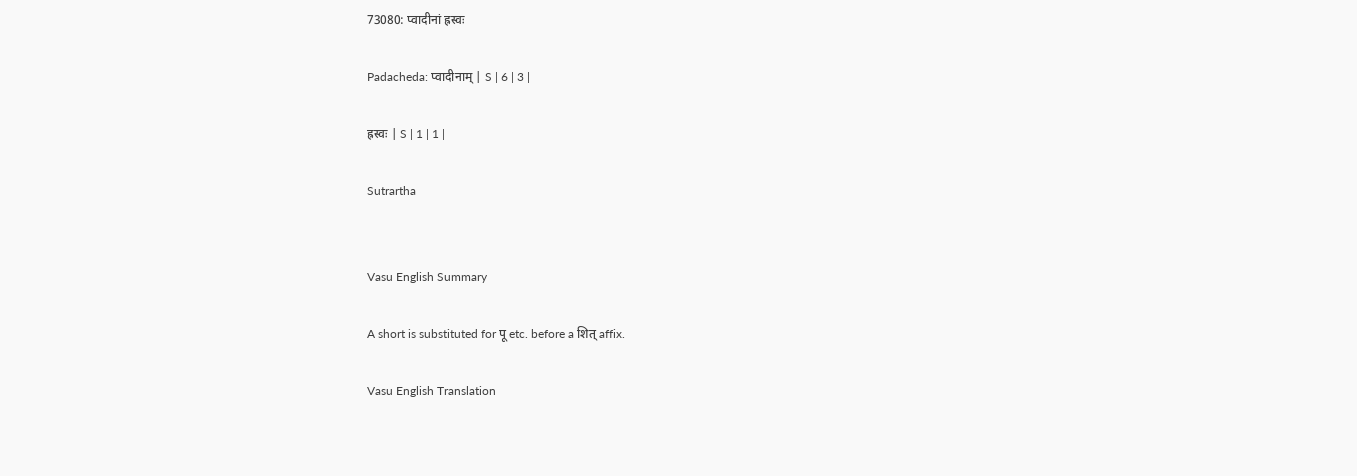73080: प्वादीनां ह्रस्वः

Padacheda: प्वादीनाम् | S | 6 | 3 |

ह्रस्वः | S | 1 | 1 |

Sutrartha


Vasu English Summary

A short is substituted for पू etc. before a शित् affix.

Vasu English Translation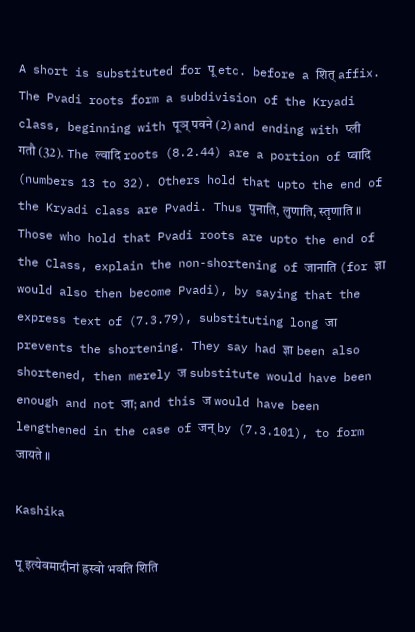A short is substituted for पू etc. before a शित् affix. The Pvadi roots form a subdivision of the Kryadi class, beginning with पूञ् पवने (2) and ending with प्ली गतौ (32). The ल्वादि roots (8.2.44) are a portion of प्वादि (numbers 13 to 32). Others hold that upto the end of the Kryadi class are Pvadi. Thus पुनाति, लुणाति, स्तृणाति ॥ Those who hold that Pvadi roots are upto the end of the Class, explain the non-shortening of जानाति (for ज्ञा would also then become Pvadi), by saying that the express text of (7.3.79), substituting long जा prevents the shortening. They say had ज्ञा been also shortened, then merely ज substitute would have been enough and not जा; and this ज would have been lengthened in the case of जन् by (7.3.101), to form जायते ॥

Kashika

पू इत्येवमादीनां ह्रस्वो भवति शिति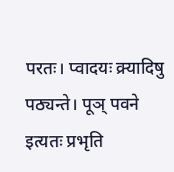परतः। प्वादयः क्र्यादिषु पठ्यन्ते। पूञ् पवने इत्यतः प्रभृति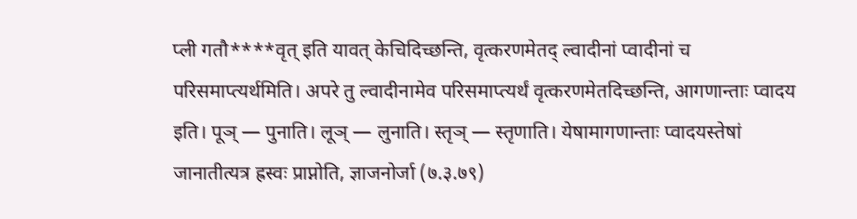प्ली गतौ****वृत् इति यावत् केचिदिच्छन्ति, वृत्करणमेतद् ल्वादीनां प्वादीनां च परिसमाप्त्यर्थमिति। अपरे तु ल्वादीनामेव परिसमाप्त्यर्थं वृत्करणमेतदिच्छन्ति, आगणान्ताः प्वादय इति। पूञ् — पुनाति। लूञ् — लुनाति। स्तृञ् — स्तृणाति। येषामागणान्ताः प्वादयस्तेषां जानातीत्यत्र ह्रस्वः प्राप्नोति, ज्ञाजनोर्जा (७.३.७९)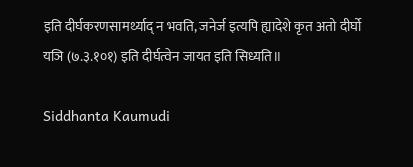इति दीर्घकरणसामर्थ्याद् न भवति, जनेर्ज इत्यपि ह्यादेशे कृत अतो दीर्घो यञि (७.३.१०१) इति दीर्घत्वेन जायत इति सिध्यति॥

Siddhanta Kaumudi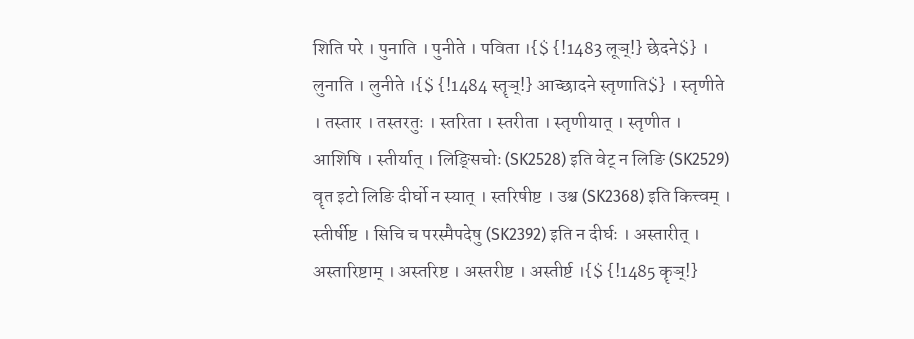शिति परे । पुनाति । पुनीते । पविता ।{$ {!1483 लूञ्!} छेदने$} । लुनाति । लुनीते ।{$ {!1484 स्तॄञ्!} आच्छादने स्तृणाति$} । स्तृणीते । तस्तार । तस्तरतुः । स्तरिता । स्तरीता । स्तृणीयात् । स्तृणीत । आशिषि । स्तीर्यात् । लिङ्सिचोः (SK2528) इति वेट् न लिङि (SK2529) वॄत इटो लिङि दीर्घो न स्यात् । स्तरिषीष्ट । उश्च (SK2368) इति कित्त्वम् । स्तीर्षीष्ट । सिचि च परस्मैपदेषु (SK2392) इति न दीर्घः । अस्तारीत् । अस्तारिष्टाम् । अस्तरिष्ट । अस्तरीष्ट । अस्तीर्ष्ट ।{$ {!1485 कॄञ्!}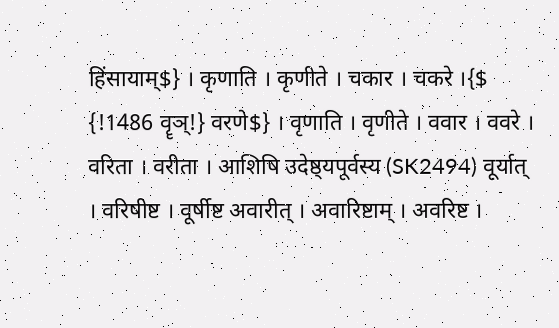हिंसायाम्$} । कृणाति । कृणीते । चकार । चकरे ।{$ {!1486 वॄञ्!} वरणे$} । वृणाति । वृणीते । ववार । ववरे । वरिता । वरीता । आशिषि उदेष्ठ्यपूर्वस्य (SK2494) वूर्यात् । वरिषीष्ट । वूर्षीष्ट अवारीत् । अवारिष्टाम् । अवरिष्ट ।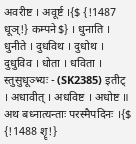अवरीष्ट । अवूर्ष्ट ।{$ {!1487 धूञ्!} कम्पने$} । धुनाति । धुनीते । दुधविथ । दुधोथ । दुधुविव । धोता । धविता । स्तुसुधूञ्भ्यः - (SK2385) इतीट् । अधावीत् । अधविष्ट । अधोष्ट ॥ अथ बध्नात्यन्ताः परस्मैपदिनः ।{$ {!1488 शॄ!}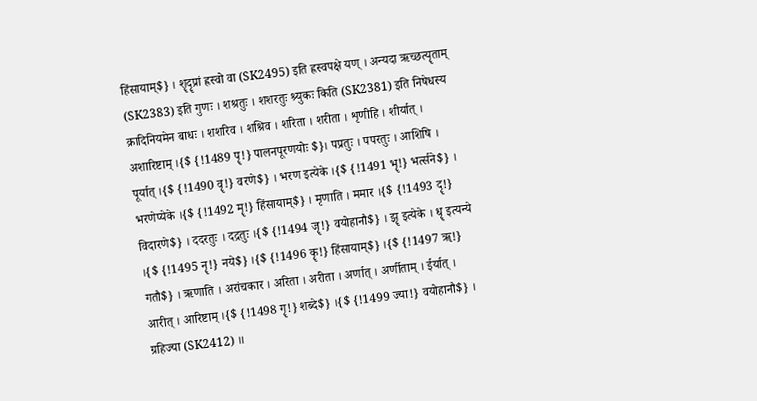हिंसायाम्$} । शॄदॄप्रां ह्रस्वो वा (SK2495) इति ह्रस्वपक्षे यण् । अन्यदा ऋच्छत्यॄताम् (SK2383) इति गुणः । शश्रतुः । शशरतुः श्र्युकः किति (SK2381) इति निषेधस्य क्रादिनियमेन बाधः । शशरिव । शश्रिव । शरिता । शरीता । शृणीहि । शीर्यात् । अशारिष्टाम् ।{$ {!1489 पॄ!} पालनपूरणयोः $}। पप्रतुः । पपरतुः । आशिषि । पूर्यात् ।{$ {!1490 वॄ!} वरणे$} । भरण इत्येके ।{$ {!1491 भॄ!} भर्त्सने$} । भरणेप्येके ।{$ {!1492 मॄ!} हिंसायाम्$} । मृणाति । ममार ।{$ {!1493 दॄ!} विदारणे$} । ददरतुः । दद्रतुः ।{$ {!1494 जॄ!} वयोहानौ$} । झॄ इत्येके । धॄ इत्यन्ये ।{$ {!1495 नॄ!} नये$} ।{$ {!1496 कॄ!} हिंसायाम्$} ।{$ {!1497 ॠ!} गतौ$} । ऋणाति । अरांचकार । अरिता । अरीता । अर्णात् । अर्णीताम् । ईर्यात् । आरीत् । आरिष्टाम् ।{$ {!1498 गॄ!} शब्दे$} ।{$ {!1499 ज्या!} वयोहानौ$} । ग्रहिज्या (SK2412) ॥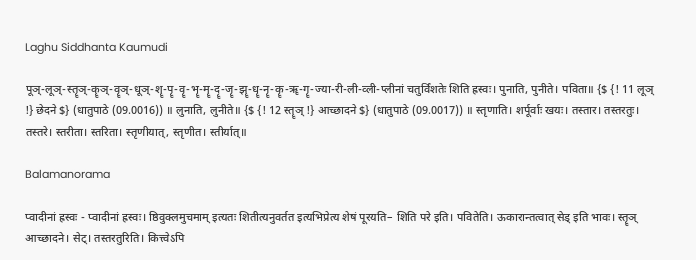Laghu Siddhanta Kaumudi

पूञ्-लूञ्-स्तॄञ्-कॄञ्-वॄञ्-धूञ्-शॄ-पॄ-वॄ-भॄ-मॄ-दॄ-जॄ-झॄ-धॄ-नॄ-कॄ-ॠ-गॄ-ज्या-री-ली-व्ली-प्लीनां चतुर्विंशतेः शिति ह्रस्वः। पुनाति, पुनीते। पविता॥ {$ {! 11 लूञ् !} छेदने $} (धातुपाठे (09.0016)) ॥ लुनाति, लुनीते॥ {$ {! 12 स्तॄञ् !} आच्छादने $} (धातुपाठे (09.0017)) ॥ स्तृणाति। शर्पूर्वाः खयः। तस्तार। तस्तरतुः। तस्तरे। स्तरीता। स्तरिता। स्तृणीयात्, स्तृणीत। स्तीर्यात्॥

Balamanorama

प्वादीनां ह्रस्वः - प्वादीनां ह्रस्वः। ष्ठिवुक्लमुचमाम् इत्यतः शितीत्यनुवर्तत इत्यभिप्रेत्य शेषं पूरयति– शिति परे इति। पवितेति। ऊकारान्तत्वात् सेड् इति भावः। स्तॄञ् आच्छादने। सेट्। तस्तरतुरिति। कित्त्वेऽपि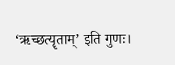‘ऋच्छत्यॄताम्’ इति गुणः।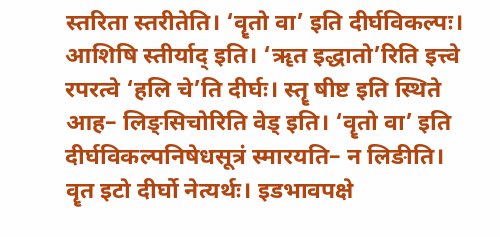स्तरिता स्तरीतेति। ‘वॄतो वा’ इति दीर्घविकल्पः। आशिषि स्तीर्याद् इति। ‘ॠत इद्धातो’रिति इत्त्वे रपरत्वे ‘हलि चे’ति दीर्घः। स्तॄ षीष्ट इति स्थिते आह– लिङ्सिचोरिति वेड् इति। ‘वॄतो वा’ इति दीर्घविकल्पनिषेधसूत्रं स्मारयति– न लिङीति। वॄत इटो दीर्घो नेत्यर्थः। इडभावपक्षे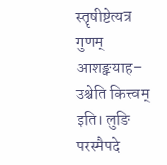स्तॄषीष्टेत्यत्र गुणम् आशङ्क्याह– उश्चेति कित्त्वम् इति। लुङि परस्मैपदे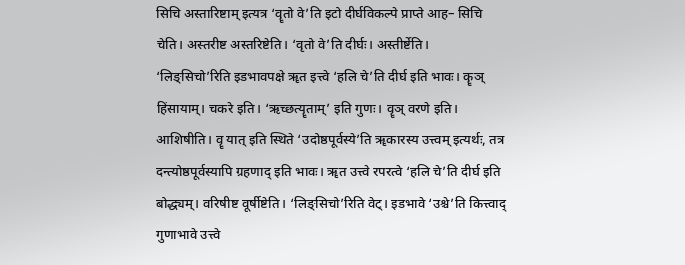सिचि अस्तारिष्टाम् इत्यत्र ‘वॄतो वे’ति इटो दीर्घविकल्पे प्राप्ते आह– सिचि चेति। अस्तरीष्ट अस्तरिष्टेति। ‘वृतो वे’ति दीर्घः। अस्तीर्ष्टेति। ‘लिङ्सिचो’रिति इडभावपक्षे ॠत इत्त्वे ‘हलि चे’ति दीर्घ इति भावः। कॄञ् हिंसायाम्। चकरे इति। ‘ऋच्छत्यॄताम्’ इति गुणः। वॄञ् वरणे इति। आशिषीति। वॄ यात् इति स्थिते ‘उदोष्ठपूर्वस्ये’ति ॠकारस्य उत्त्वम् इत्यर्थः, तत्र दन्त्योष्ठपूर्वस्यापि ग्रहणाद् इति भावः। ॠत उत्त्वे रपरत्वे ‘हलि चे’ति दीर्घ इति बोद्ध्यम्। वरिषीष्ट वूर्षीष्टेति। ‘लिङ्सिचो’रिति वेट्। इडभावे ‘उश्चे’ति कित्त्वाद् गुणाभावे उत्त्वे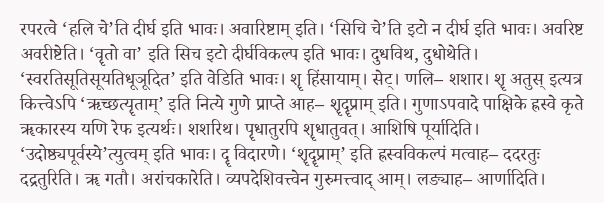रपरत्वे ‘हलि चे’ति दीर्घ इति भावः। अवारिष्टाम् इति। ‘सिचि चे’ति इटो न दीर्घ इति भावः। अवरिष्ट अवरीष्टेति। ‘वॄतो वा’ इति सिच इटो दीर्घविकल्प इति भावः। दुधविथ, दुधोथेति। ‘स्वरतिसूतिसूयतिधूञूदित’ इति वेडिति भावः। शॄ हिंसायाम्। सेट्। णलि– शशार। शॄ अतुस् इत्यत्र कित्त्वेऽपि ‘ऋच्छत्यॄताम्’ इति नित्ये गुणे प्राप्ते आह– शॄदॄप्राम् इति। गुणाऽपवादे पाक्षिके ह्रस्वे कृते ॠकारस्य यणि रेफ इत्यर्थः। शशरिथ। पॄधातुरपि शॄधातुवत्। आशिषि पूर्यादिति। ‘उदोष्ठ्यपूर्वस्ये’त्युत्वम् इति भावः। दॄ विदारणे। ‘शॄदॄप्राम्’ इति ह्रस्वविकल्पं मत्वाह– ददरतुः दद्रतुरिति। ॠ गतौ। अरांचकारेति। व्यपदेशिवत्त्वेन गुरुमत्त्वाद् आम्। लङ्याह– आर्णादिति।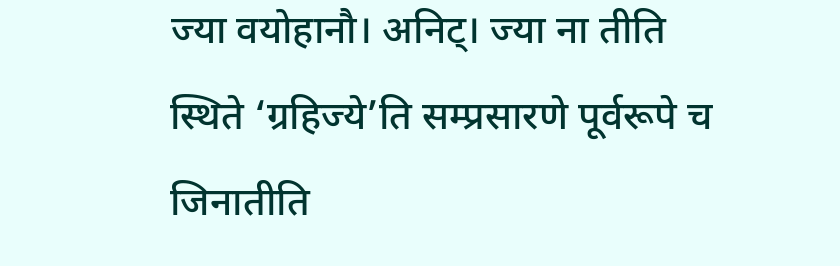ज्या वयोहानौ। अनिट्। ज्या ना तीति स्थिते ‘ग्रहिज्ये’ति सम्प्रसारणे पूर्वरूपे च जिनातीति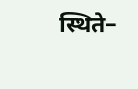स्थिते–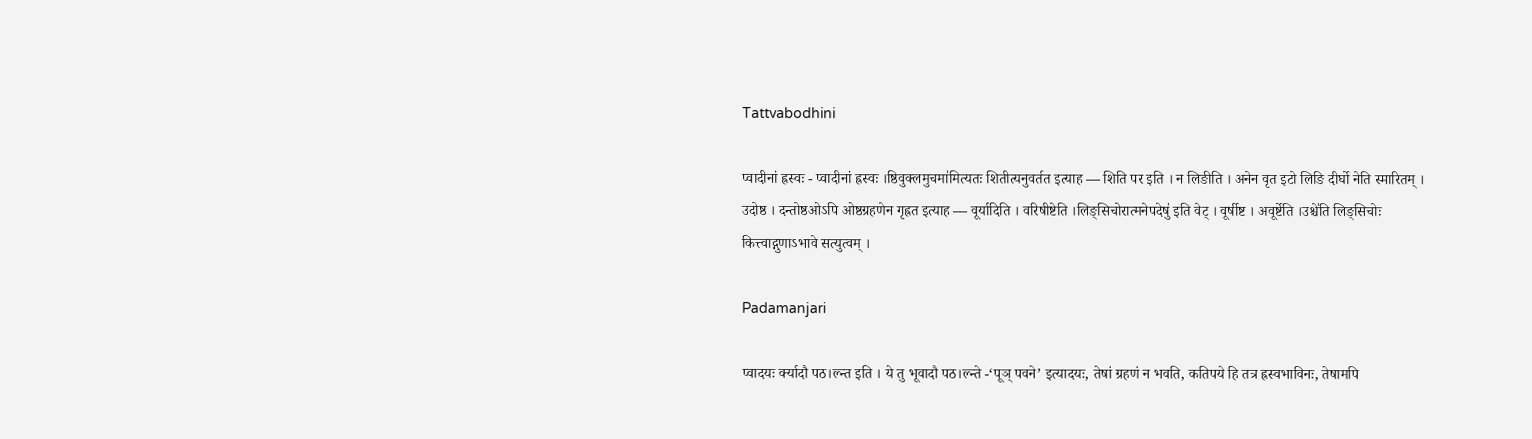Tattvabodhini

प्वादीनां ह्रस्वः - प्वादीनां ह्रस्वः ।ष्ठिवुक्लमुचमा॑मित्यतः शितीत्यनुवर्तत इत्याह — शिति पर इति । न लिङीति । अनेन वृत इटो लिङि दीर्घो नेति स्मारितम् । उदोष्ठ । दन्तोष्ठओऽपि ओष्ठग्रहणेन गृह्रत इत्याह — वूर्यादिति । वरिषीष्टेति ।लिङ्सिचोरात्मनेपदेषु॑ इति वेट् । वूर्षीष्ट । अवूर्ष्टेति ।उश्चे॑ति लिङ्सिचोः कित्त्वाद्गुणाऽभावे सत्युत्वम् ।

Padamanjari

प्वादयः र्क्यादौ पठ।ल्न्त इति । ये तु भूवादौ पठ।ल्न्ते -‘पूञ् पवने’ इत्यादयः, तेषां ग्रहणं न भवति, कतिपये हि तत्र ह्रस्वभाविनः, तेषामपि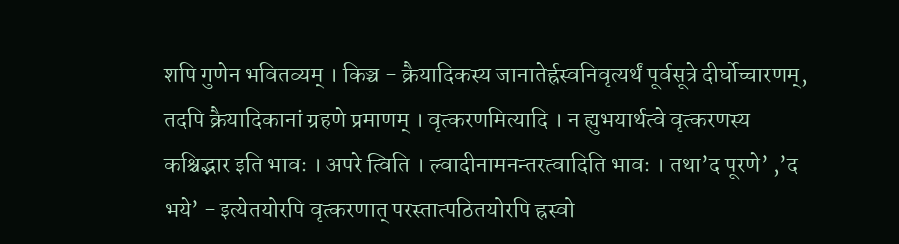शपि गुणेन भवितव्यम् । किञ्च - क्रैयादिकस्य जानातेर्ह्रस्वनिवृत्यर्थं पूर्वसूत्रे दीर्घोच्चारणम्, तदपि क्रैयादिकानां ग्रहणे प्रमाणम् । वृत्करणमित्यादि । न ह्युभयार्थत्वे वृत्करणस्य कश्चिद्भार इति भावः । अपरे त्विति । ल्वादीनामनन्तरत्वादिति भावः । तथा’द पूरणे’ ,’द भये’ - इत्येतयोरपि वृत्करणात् परस्तात्पठितयोरपि ह्रस्वो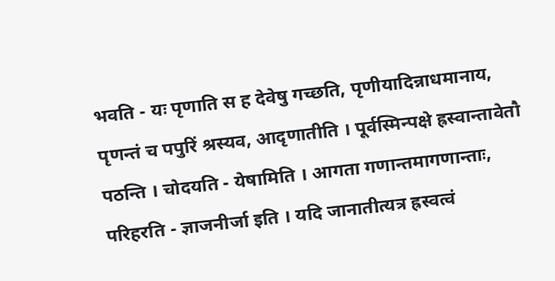भवति - यः पृणाति स ह देवेषु गच्छति, पृणीयादिन्नाधमानाय, पृणन्तं च पपुरिं श्रस्यव, आदृणातीति । पूर्वस्मिन्पक्षे ह्रस्वान्तावेतौ पठन्ति । चोदयति - येषामिति । आगता गणान्तमागणान्ताः, परिहरति - ज्ञाजनीर्जा इति । यदि जानातीत्यत्र ह्रस्वत्वं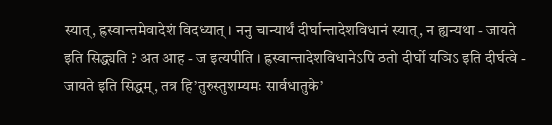स्यात्, ह्रस्वान्तमेवादेशं विदध्यात् । ननु चान्यार्थं दीर्घान्तादेशविधानं स्यात्, न ह्यन्यथा - जायते इति सिद्ध्यति ? अत आह - ज इत्यपीति । ह्रस्वान्तादेशविधानेऽपि ठतो दीर्घो यञिऽ इति दीर्घत्वे - जायते इति सिद्धम्, तत्र हि’तुरुस्तुशम्यमः सार्वधातुके’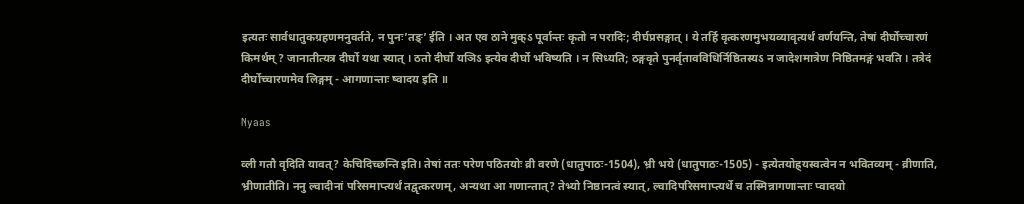इत्यतः सार्वधातुकग्रहणमनुवर्तते, न पुनः’तङ्’ ईति । अत एव ठाने मुक्ऽ पूर्वान्तः कृतो न परादिः; दीर्घप्रसङ्गात् । ये तर्हि वृत्करणमुभयव्यावृत्यर्थं वर्णयन्ति, तेषां दीर्घोच्चारणं किमर्थम् ? जानातीत्यत्र दीर्घो यथा स्यात् । ठतो दीर्घो यञिऽ इत्येव दीर्घो भविष्यति । न सिध्यति; ठङ्गवृते पुनर्वृतावविधिर्निष्ठितस्यऽ न जादेशमात्रेण निष्ठितमङ्गं भवति । तत्रेदं दीर्घोच्चारणमेव लिङ्गम् - आगणान्ताः ष्वादय इति ॥

Nyaas

व्ली गतौ वृदिति यावत्? केचिदिच्छन्ति इति। तेषां ततः परेण पठितयोः व्री वरणे (धातुपाठः-1504), भ्री भये (धातुपाठः-1505) - इत्येतयोह्र्यस्वत्वेन न भवितव्यम् - व्रीणाति, भ्रीणातीति। ननु ल्वादीनां परिसमाप्त्यर्थं तद्वृत्करणम्, अन्यथा आ गणान्तात्? तेभ्यो निष्ठानत्वं स्यात्, ल्वादिपरिसमाप्त्यर्थे च तस्मिन्नागणान्ताः प्वादयो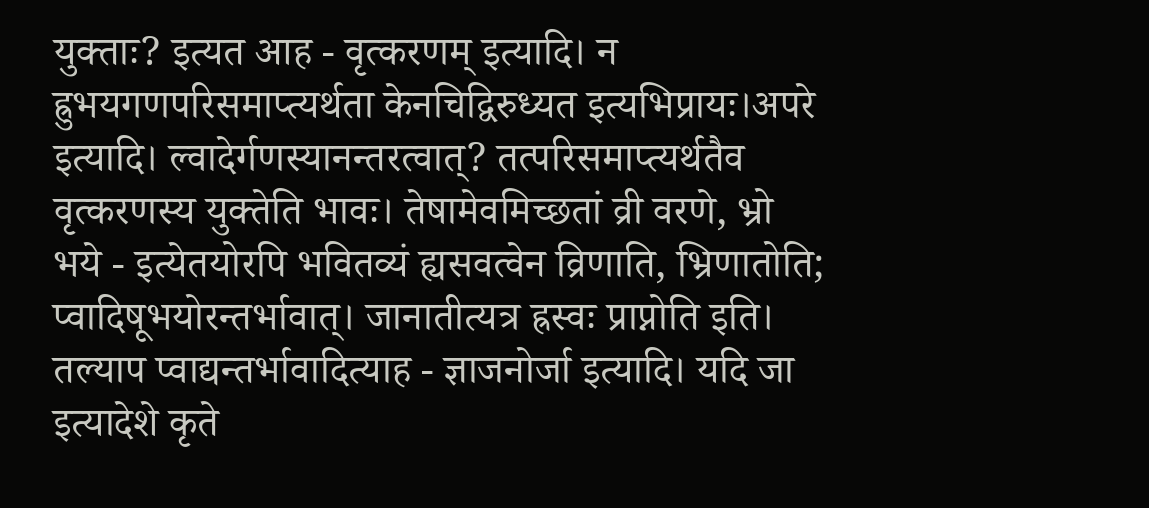युक्ताः? इत्यत आह - वृत्करणम् इत्यादि। न ह्रुभयगणपरिसमाप्त्यर्थता केनचिद्विरुध्यत इत्यभिप्रायः।अपरे इत्यादि। ल्वादेर्गणस्यानन्तरत्वात्? तत्परिसमाप्त्यर्थतैव वृत्करणस्य युक्तेति भावः। तेषामेवमिच्छतां व्री वरणे, भ्रो भये - इत्येतयोरपि भवितव्यं ह्यसवत्वेन व्रिणाति, भ्रिणातोति; प्वादिषूभयोरन्तर्भावात्। जानातीत्यत्र ह्रस्वः प्राप्नोति इति। तल्याप प्वाद्यन्तर्भावादित्याह - ज्ञाजनोर्जा इत्यादि। यदि जा इत्यादेशे कृते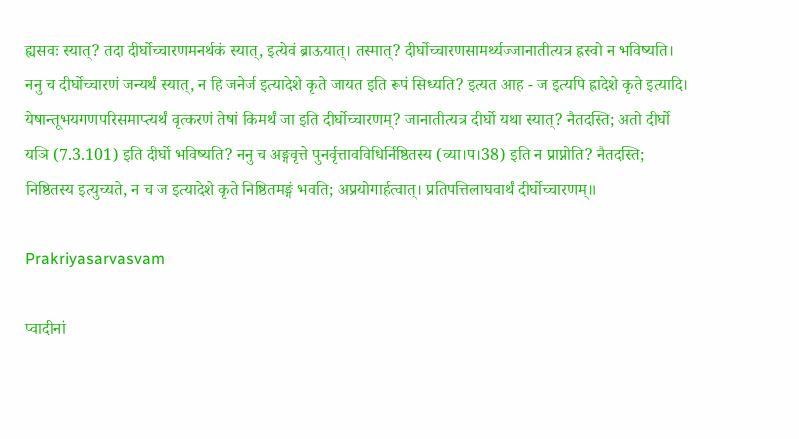ह्यसवः स्यात्? तदा दीर्घोच्चारणमनर्थकं स्यात्, इत्येवं ब्राऊयात्। तस्मात्? दीर्घोच्चारणसामर्थ्यज्जानातीत्यत्र ह्रस्वो न भविष्यति। ननु च दीर्घोच्चारणं जन्यर्थं स्यात्, न हि जनेर्ज इत्यादेशे कृते जायत इति रूपं सिध्यति? इत्यत आह - ज इत्यपि ह्रादेशे कृते इत्यादि। येषान्तूभयगणपरिसमाप्त्यर्थं वृत्करणं तेषां किमर्थं जा इति दीर्घोच्चारणम्? जानातीत्यत्र दीर्घो यथा स्यात्? नैतदस्ति; अतो दीर्घो यञि (7.3.101) इति दीर्घो भविष्यति? ननु च अङ्गवृत्ते पुनर्वृत्तावविधिर्निष्ठितस्य (व्या।प।38) इति न प्राप्नोति? नैतदस्ति; निष्ठितस्य इत्युच्यते, न च ज इत्यादेशे कृते निष्ठितमङ्गं भवति; अप्रयोगार्हत्वात्। प्रतिपत्तिलाघवार्थं दीर्घोच्चारणम्॥

Prakriyasarvasvam

प्वादीनां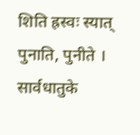शिति ह्रस्वः स्यात् पुनाति, पुनीते । सार्वधातुके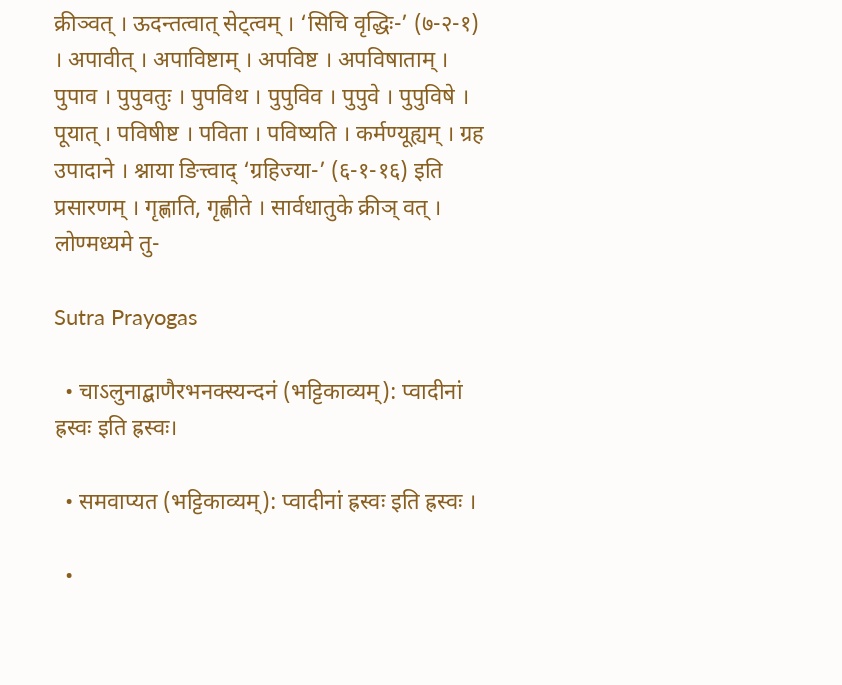क्रीञ्वत् । ऊदन्तत्वात् सेट्त्वम् । ‘सिचि वृद्धिः-’ (७-२-१) । अपावीत् । अपाविष्टाम् । अपविष्ट । अपविषाताम् । पुपाव । पुपुवतुः । पुपविथ । पुपुविव । पुपुवे । पुपुविषे । पूयात् । पविषीष्ट । पविता । पविष्यति । कर्मण्यूह्यम् । ग्रह उपादाने । श्नाया ङित्त्वाद् ‘ग्रहिज्या-’ (६-१-१६) इति प्रसारणम् । गृह्णाति, गृह्णीते । सार्वधातुके क्रीञ् वत् । लोण्मध्यमे तु-

Sutra Prayogas

  • चाऽलुनाद्बाणैरभनक्स्यन्दनं (भट्टिकाव्यम्): प्वादीनां ह्रस्वः इति ह्रस्वः।

  • समवाप्यत (भट्टिकाव्यम्): प्वादीनां ह्रस्वः इति ह्रस्वः ।

  •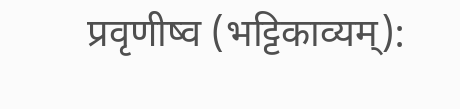प्रवृणीष्व (भट्टिकाव्यम्):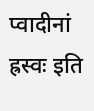प्वादीनां ह्रस्वः इति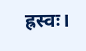ह्रस्वः।